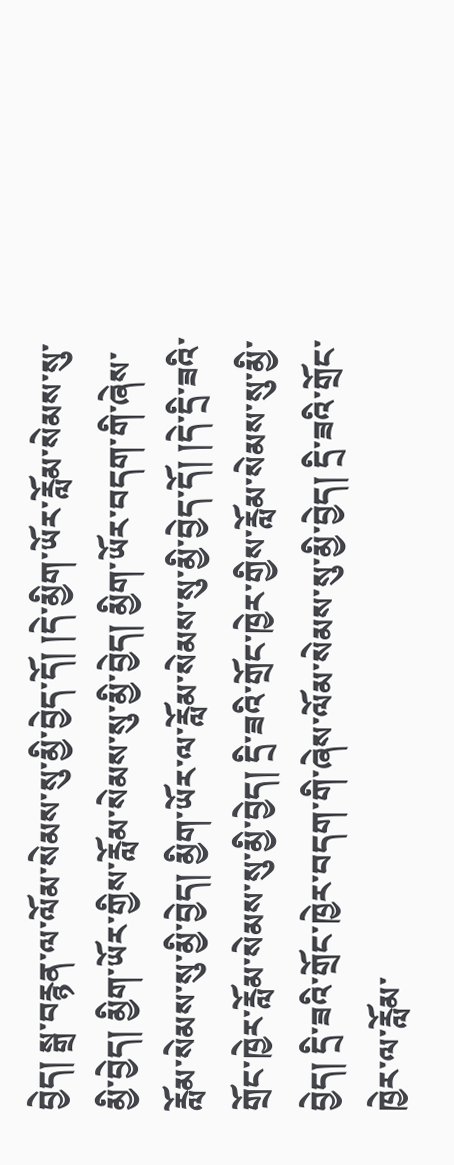བྱེད། སྒྲ་བརྙན་ལ་ལོམ་སེམས་སུ་མྱི་བྱེད་དོ། །དེ་མྱིག་ཡོར་རློམ་སེམས་སུ་མྱི་བྱེད། མྱིག་ཡོར་གྱིས་རློམ་སེམས་སུ་མྱི་བྱེད། མྱིག་ཡོར་བདག་གི་ཞེས་རློམ་སེམས་སུ་མྱི་བྱེད། མྱིག་ཡོར་ལ་རློམ་སེམས་སུ་མྱི་བྱེད་དོ། །དེ་དྲི་ཟའི་གྲོང་ཁྱེར་རློམ་སེམས་སུ་མྱི་བྱེད། དྲི་ཟའི་གྲོང་ཁྱེར་གྱིས་རློམ་སེམས་སུ་མྱི་བྱེད། དྲི་ཟའི་གྲོང་ཁྱེར་བདག་གི་ཞེས་ལོམ་སེམས་སུ་མྱི་བྱེད། དྲི་ཟའི་གྲོང་ཁྱེར་ལ་རློམ་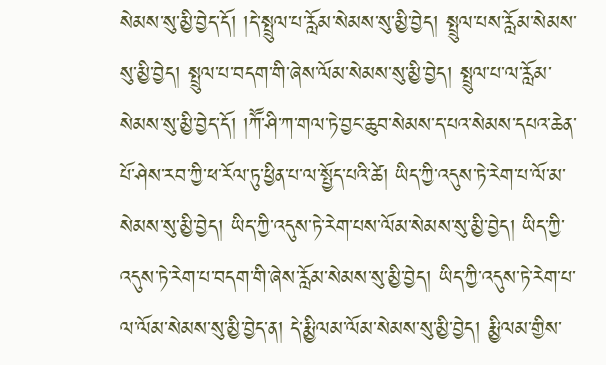སེམས་སུ་མྱི་བྱེད་དོ། །དེ་སྤྲུལ་པ་རློམ་སེམས་སུ་མྱི་བྱེད། སྤྲུལ་པས་རློམ་སེམས་སུ་མྱི་བྱེད། སྤྲུལ་པ་བདག་གི་ཞེས་ལོམ་སེམས་སུ་མྱི་བྱེད། སྤྲུལ་པ་ལ་རློམ་སེམས་སུ་མྱི་བྱེད་དོ། །ཀཽ་ཤི་ཀ་གལ་ཏེ་བྱང་ཆུབ་སེམས་ད་པའ་སེམས་དཔའ་ཆེན་པོ་ཤེས་རབ་ཀྱི་ཕ་རོལ་ཏུ་ཕྱིན་པ་ལ་སྤྱོད་པའི་ཚེ། ཡིད་ཀྱི་འདུས་ཏེ་རེག་པ་ལོ་མ་སེམས་སུ་མྱི་བྱེད། ཡིད་ཀྱི་འདུས་ཏེ་རེག་པས་ལོམ་སེམས་སུ་མྱི་བྱེད། ཡིད་ཀྱི་འདུས་ཏེ་རེག་པ་བདག་གི་ཞེས་རློམ་སེམས་སུ་མྱི་བྱེད། ཡིད་ཀྱི་འདུས་ཏེ་རེག་པ་ལ་ལོམ་སེམས་སུ་མྱི་བྱེད་ན། དེ་རྨྱི་ལམ་ལོམ་སེམས་སུ་མྱི་བྱེད། རྨྱི་ལམ་གྱིས་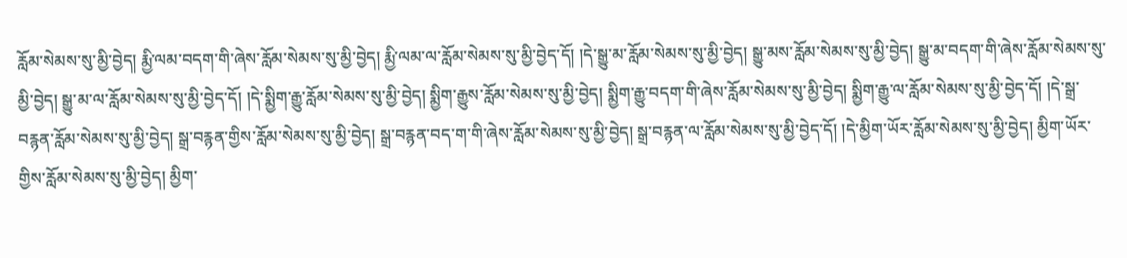རློམ་སེམས་སུ་མྱི་བྱེད། རྨྱི་ལམ་བདག་གི་ཞེས་རློམ་སེམས་སུ་མྱི་བྱེད། རྨྱི་ལམ་ལ་རློམ་སེམས་སུ་མྱི་བྱེད་དོ། །དེ་སྒྱུ་མ་རློམ་སེམས་སུ་མྱི་བྱེད། སྒྱུ་མས་རློམ་སེམས་སུ་མྱི་བྱེད། སྒྱུ་མ་བདག་གི་ཞེས་རློམ་སེམས་སུ་མྱི་བྱེད། སྒྱུ་མ་ལ་རློམ་སེམས་སུ་མྱི་བྱེད་དོ། །དེ་སྨྱིག་རྒྱུ་རློམ་སེམས་སུ་མྱི་བྱེད། སྨྱིག་རྒྱུས་རློམ་སེམས་སུ་མྱི་བྱེད། སྨྱིག་རྒྱུ་བདག་གི་ཞེས་རློམ་སེམས་སུ་མྱི་བྱེད། སྨྱིག་རྒྱུ་ལ་རློམ་སེམས་སུ་མྱི་བྱེད་དོ། །དེ་སྒྲ་བརྙན་རློམ་སེམས་སུ་མྱི་བྱེད། སྒྲ་བརྙན་གྱིས་རློམ་སེམས་སུ་མྱི་བྱེད། སྒྲ་བརྙན་བད་ག་གི་ཞེས་རློམ་སེམས་སུ་མྱི་བྱེད། སྒྲ་བརྙན་ལ་རློམ་སེམས་སུ་མྱི་བྱེད་དོ། །དེ་མྱིག་ཡོར་རློམ་སེམས་སུ་མྱི་བྱེད། མྱིག་ཡོར་གྱིས་རློམ་སེམས་སུ་མྱི་བྱེད། མྱིག་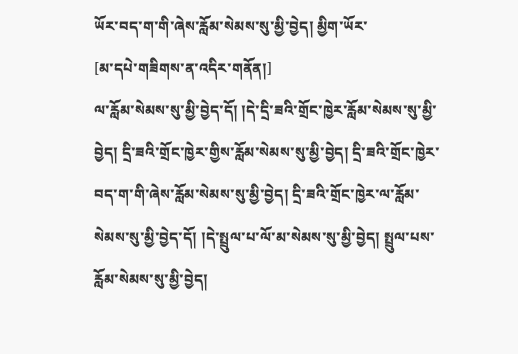ཡོར་བད་ག་གི་ཞེས་རློམ་སེམས་སུ་མྱི་བྱེད། མྱིག་ཡོར་
[མ་དཔེ་གཟིགས་ན་འདིར་གནོན།]
ལ་རློམ་སེམས་སུ་མྱི་བྱེད་དོ། །དེ་དྲི་ཟའི་གྲོང་ཁྱེར་རློམ་སེམས་སུ་མྱི་བྱེད། དྲི་ཟའི་གྲོང་ཁྱེར་གྱིས་རློམ་སེམས་སུ་མྱི་བྱེད། དྲི་ཟའི་གྲོང་ཁྱེར་བད་ག་གི་ཞེས་རློམ་སེམས་སུ་མྱི་བྱེད། དྲི་ཟའི་གྲོང་ཁྱེར་ལ་རློམ་སེམས་སུ་མྱི་བྱེད་དོ། །དེ་སྤྲུལ་པ་ལོ་མ་སེམས་སུ་མྱི་བྱེད། སྤྲུལ་པས་རློམ་སེམས་སུ་མྱི་བྱེད།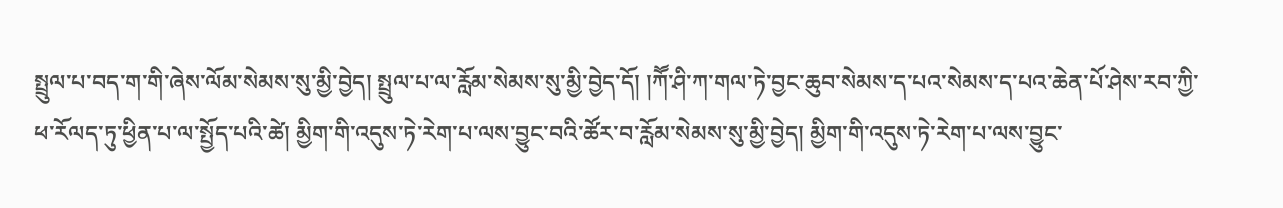སྤྲུལ་པ་བད་ག་གི་ཞེས་ལོམ་སེམས་སུ་མྱི་བྱེད། སྤྲུལ་པ་ལ་རློམ་སེམས་སུ་མྱི་བྱེད་དོ། །ཀཽ་ཤི་ཀ་གལ་ཏེ་བྱང་ཆུབ་སེམས་ད་པའ་སེམས་ད་པའ་ཆེན་པོ་ཤེས་རབ་ཀྱི་ཕ་རོལད་ཏུ་ཕྱིན་པ་ལ་སྤྱོད་པའི་ཚེ། མྱིག་གི་འདུས་ཏེ་རེག་པ་ལས་བྱུང་བའི་ཚོར་བ་རློམ་སེམས་སུ་མྱི་བྱེད། མྱིག་གི་འདུས་ཏེ་རེག་པ་ལས་བྱུང་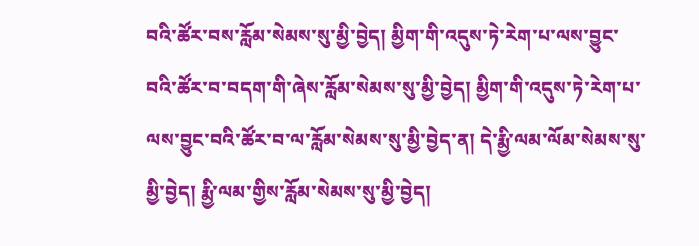བའི་ཚོར་བས་རློམ་སེམས་སུ་མྱི་བྱེད། མྱིག་གི་འདུས་ཏེ་རེག་པ་ལས་བྱུང་བའི་ཚོར་བ་བདག་གི་ཞེས་རློམ་སེམས་སུ་མྱི་བྱེད། མྱིག་གི་འདུས་ཏེ་རེག་པ་ལས་བྱུང་བའི་ཚོར་བ་ལ་རློམ་སེམས་སུ་མྱི་བྱེད་ན། དེ་རྨྱི་ལམ་ལོམ་སེམས་སུ་མྱི་བྱེད། རྨྱི་ལམ་གྱིས་རློམ་སེམས་སུ་མྱི་བྱེད།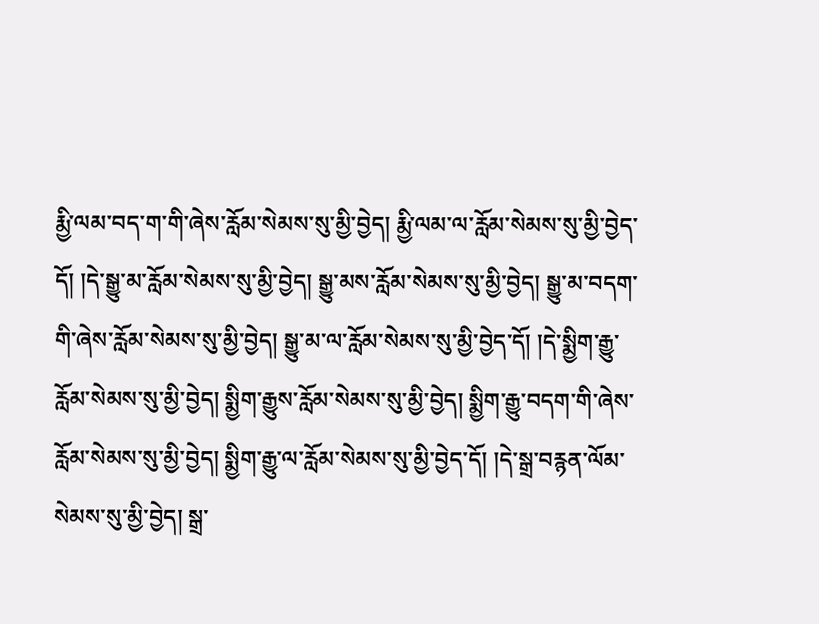རྨྱི་ལམ་བད་ག་གི་ཞེས་རློམ་སེམས་སུ་མྱི་བྱེད། རྨྱི་ལམ་ལ་རློམ་སེམས་སུ་མྱི་བྱེད་དོ། །དེ་སྒྱུ་མ་རློམ་སེམས་སུ་མྱི་བྱེད། སྒྱུ་མས་རློམ་སེམས་སུ་མྱི་བྱེད། སྒྱུ་མ་བདག་གི་ཞེས་རློམ་སེམས་སུ་མྱི་བྱེད། སྒྱུ་མ་ལ་རློམ་སེམས་སུ་མྱི་བྱེད་དོ། །དེ་སྨྱིག་རྒྱུ་རློམ་སེམས་སུ་མྱི་བྱེད། སྨྱིག་རྒྱུས་རློམ་སེམས་སུ་མྱི་བྱེད། སྨྱིག་རྒྱུ་བདག་གི་ཞེས་རློམ་སེམས་སུ་མྱི་བྱེད། སྨྱིག་རྒྱུ་ལ་རློམ་སེམས་སུ་མྱི་བྱེད་དོ། །དེ་སྒྲ་བརྙན་ལོམ་སེམས་སུ་མྱི་བྱེད། སྒྲ་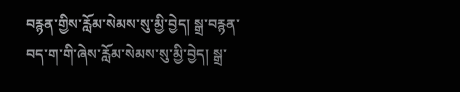བརྙན་གྱིས་རློམ་སེམས་སུ་མྱི་བྱེད། སྒྲ་བརྙན་བད་ག་གི་ཞེས་རློམ་སེམས་སུ་མྱི་བྱེད། སྒྲ་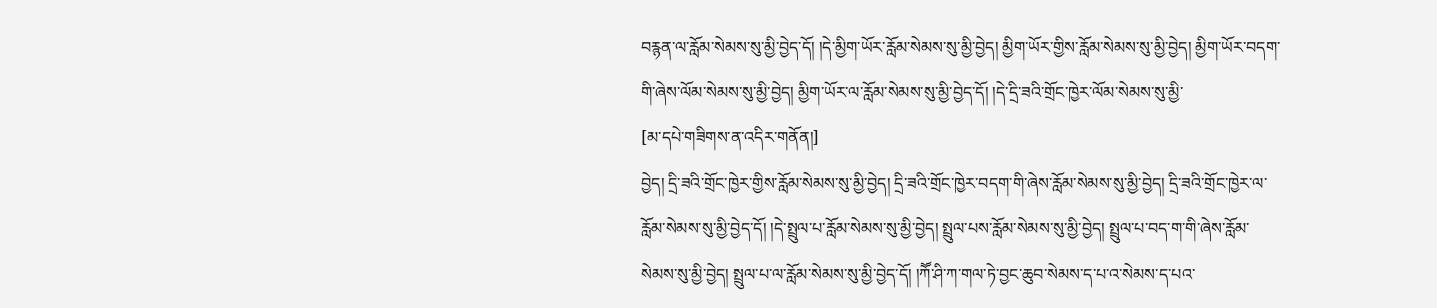བརྙན་ལ་རློམ་སེམས་སུ་མྱི་བྱེད་དོ། །དེ་མྱིག་ཡོར་རློམ་སེམས་སུ་མྱི་བྱེད། མྱིག་ཡོར་གྱིས་རློམ་སེམས་སུ་མྱི་བྱེད། མྱིག་ཡོར་བདག་གི་ཞེས་ལོམ་སེམས་སུ་མྱི་བྱེད། མྱིག་ཡོར་ལ་རློམ་སེམས་སུ་མྱི་བྱེད་དོ། །དེ་དྲི་ཟའི་གྲོང་ཁྱེར་ལོམ་སེམས་སུ་མྱི་
[མ་དཔེ་གཟིགས་ན་འདིར་གནོན།]
བྱེད། དྲི་ཟའི་གྲོང་ཁྱེར་གྱིས་རློམ་སེམས་སུ་མྱི་བྱེད། དྲི་ཟའི་གྲོང་ཁྱེར་བདག་གི་ཞེས་རློམ་སེམས་སུ་མྱི་བྱེད། དྲི་ཟའི་གྲོང་ཁྱེར་ལ་རློམ་སེམས་སུ་མྱི་བྱེད་དོ། །དེ་སྤྲུལ་པ་རློམ་སེམས་སུ་མྱི་བྱེད། སྤྲུལ་པས་རློམ་སེམས་སུ་མྱི་བྱེད། སྤྲུལ་པ་བད་ག་གི་ཞེས་རློམ་སེམས་སུ་མྱི་བྱེད། སྤྲུལ་པ་ལ་རློམ་སེམས་སུ་མྱི་བྱེད་དོ། །ཀཽ་ཤི་ཀ་གལ་ཏེ་བྱང་ཆུབ་སེམས་ད་པ་འ་སེམས་ད་པའ་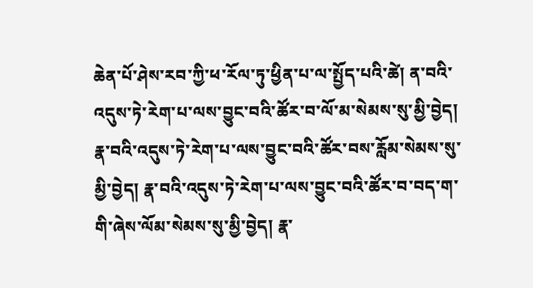ཆེན་པོ་ཤེས་རབ་ཀྱི་ཕ་རོལ་ཏུ་ཕྱིན་པ་ལ་སྤྱོད་པའི་ཚེ། ན་བའི་འདུས་ཏེ་རེག་པ་ལས་བྱུང་བའི་ཚོར་བ་ལོ་མ་སེམས་སུ་མྱི་བྱེད། རྣ་བའི་འདུས་ཏེ་རེག་པ་ལས་བྱུང་བའི་ཚོར་བས་རློམ་སེམས་སུ་མྱི་བྱེད། རྣ་བའི་འདུས་ཏེ་རེག་པ་ལས་བྱུང་བའི་ཚོར་བ་བད་ག་གི་ཞེས་ལོམ་སེམས་སུ་མྱི་བྱེད། རྣ་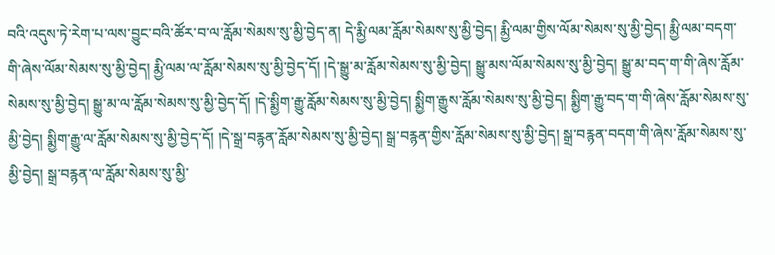བའི་འདུས་ཏེ་རེག་པ་ལས་བྱུང་བའི་ཚོར་བ་ལ་རློམ་སེམས་སུ་མྱི་བྱེད་ན། དེ་རྨྱི་ལམ་རློམ་སེམས་སུ་མྱི་བྱེད། རྨྱི་ལམ་གྱིས་ལོམ་སེམས་སུ་མྱི་བྱེད། རྨྱི་ལམ་བདག་གི་ཞེས་ལོམ་སེམས་སུ་མྱི་བྱེད། རྨྱི་ལམ་ལ་རློམ་སེམས་སུ་མྱི་བྱེད་དོ། །དེ་སྒྱུ་མ་རློམ་སེམས་སུ་མྱི་བྱེད། སྒྱུ་མས་ལོམ་སེམས་སུ་མྱི་བྱེད། སྒྱུ་མ་བད་ག་གི་ཞེས་རློམ་སེམས་སུ་མྱི་བྱེད། སྒྱུ་མ་ལ་རློམ་སེམས་སུ་མྱི་བྱེད་དོ། །དེ་སྨྱིག་རྒྱུ་རློམ་སེམས་སུ་མྱི་བྱེད། སྨྱིག་རྒྱུས་རློམ་སེམས་སུ་མྱི་བྱེད། སྨྱིག་རྒྱུ་བད་ག་གི་ཞེས་རློམ་སེམས་སུ་མྱི་བྱེད། སྨྱིག་རྒྱུ་ལ་རློམ་སེམས་སུ་མྱི་བྱེད་དོ། །དེ་སྒྲ་བརྙན་རློམ་སེམས་སུ་མྱི་བྱེད། སྒྲ་བརྙན་གྱིས་རློམ་སེམས་སུ་མྱི་བྱེད། སྒྲ་བརྙན་བདག་གི་ཞེས་རློམ་སེམས་སུ་མྱི་བྱེད། སྒྲ་བརྙན་ལ་རློམ་སེམས་སུ་མྱི་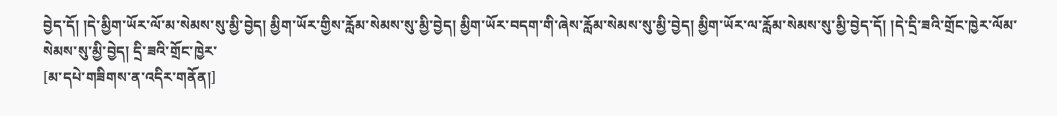བྱེད་དོ། །དེ་མྱིག་ཡོར་ལོ་མ་སེམས་སུ་མྱི་བྱེད། མྱིག་ཡོར་གྱིས་རློམ་སེམས་སུ་མྱི་བྱེད། མྱིག་ཡོར་བདག་གི་ཞེས་རློམ་སེམས་སུ་མྱི་བྱེད། མྱིག་ཡོར་ལ་རློམ་སེམས་སུ་མྱི་བྱེད་དོ། །དེ་དྲི་ཟའི་གྲོང་ཁྱེར་ལོམ་སེམས་སུ་མྱི་བྱེད། དྲི་ཟའི་གྲོང་ཁྱེར་
[མ་དཔེ་གཟིགས་ན་འདིར་གནོན།]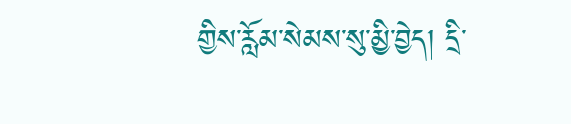གྱིས་རློམ་སེམས་སུ་མྱི་བྱེད། དྲི་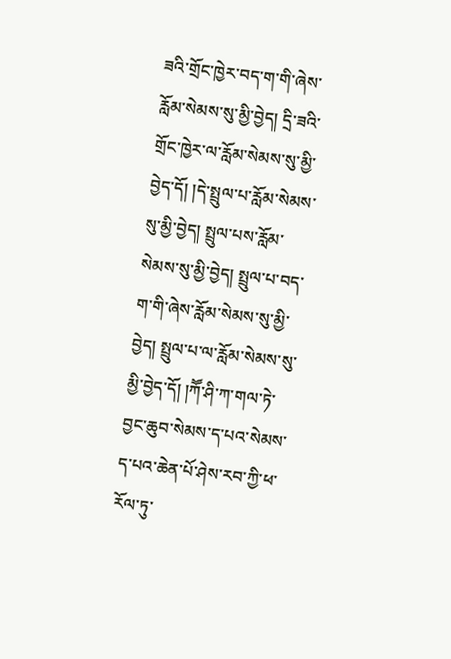ཟའི་གྲོང་ཁྱེར་བད་ག་གི་ཞེས་རློམ་སེམས་སུ་མྱི་བྱེད། དྲི་ཟའི་གྲོང་ཁྱེར་ལ་རློམ་སེམས་སུ་མྱི་བྱེད་དོ། །དེ་སྤྲུལ་པ་རློམ་སེམས་སུ་མྱི་བྱེད། སྤྲུལ་པས་རློམ་སེམས་སུ་མྱི་བྱེད། སྤྲུལ་པ་བད་ག་གི་ཞེས་རློམ་སེམས་སུ་མྱི་བྱེད། སྤྲུལ་པ་ལ་རློམ་སེམས་སུ་མྱི་བྱེད་དོ། །ཀཽ་ཤི་ཀ་གལ་ཏེ་བྱང་ཆུབ་སེམས་ད་པའ་སེམས་ད་པའ་ཆེན་པོ་ཤེས་རབ་ཀྱི་ཕ་རོལ་ཏུ་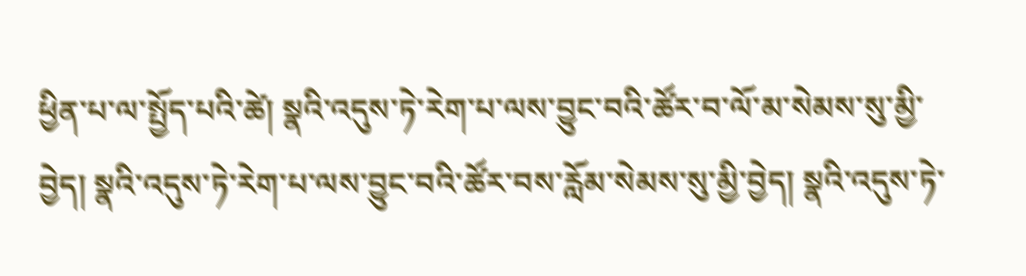ཕྱིན་པ་ལ་སྤྱོད་པའི་ཚེ། སྣའི་འདུས་ཏེ་རེག་པ་ལས་བྱུང་བའི་ཚོར་བ་ལོ་མ་སེམས་སུ་མྱི་བྱེད། སྣའི་འདུས་ཏེ་རེག་པ་ལས་བྱུང་བའི་ཚོར་བས་རློམ་སེམས་སུ་མྱི་བྱེད། སྣའི་འདུས་ཏེ་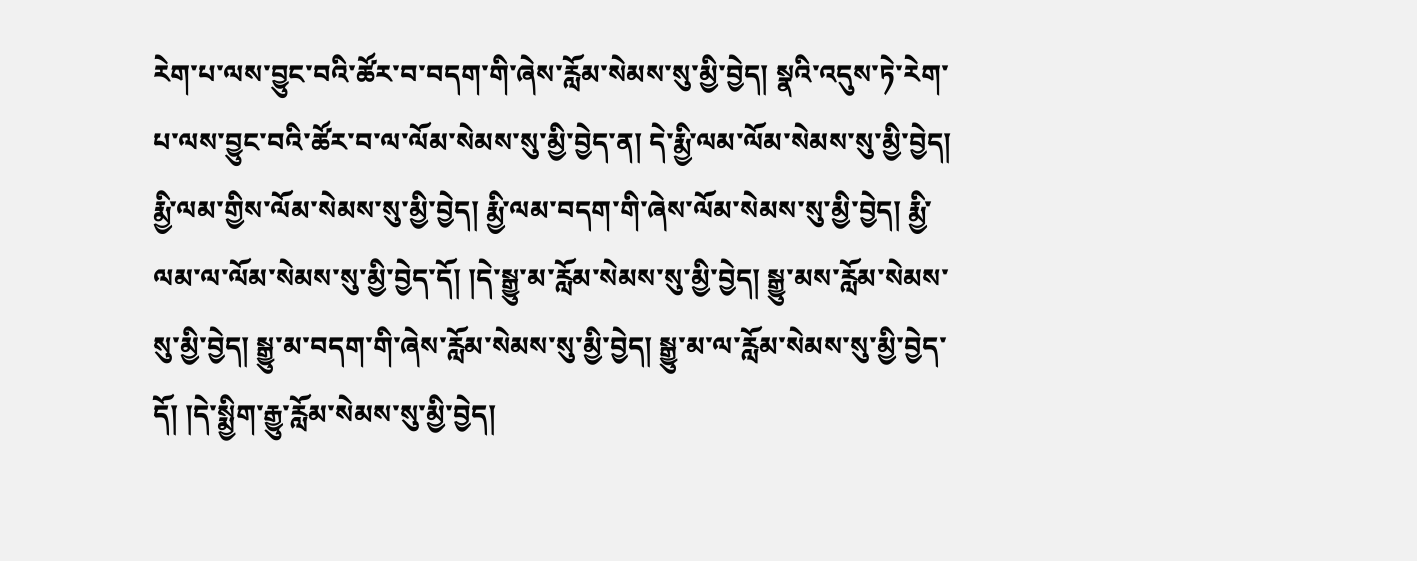རེག་པ་ལས་བྱུང་བའི་ཚོར་བ་བདག་གི་ཞེས་རློམ་སེམས་སུ་མྱི་བྱེད། སྣའི་འདུས་ཏེ་རེག་པ་ལས་བྱུང་བའི་ཚོར་བ་ལ་ལོམ་སེམས་སུ་མྱི་བྱེད་ན། དེ་རྨྱི་ལམ་ལོམ་སེམས་སུ་མྱི་བྱེད། རྨྱི་ལམ་གྱིས་ལོམ་སེམས་སུ་མྱི་བྱེད། རྨྱི་ལམ་བདག་གི་ཞེས་ལོམ་སེམས་སུ་མྱི་བྱེད། རྨྱི་ལམ་ལ་ལོམ་སེམས་སུ་མྱི་བྱེད་དོ། །དེ་སྒྱུ་མ་རློམ་སེམས་སུ་མྱི་བྱེད། སྒྱུ་མས་རློམ་སེམས་སུ་མྱི་བྱེད། སྒྱུ་མ་བདག་གི་ཞེས་རློམ་སེམས་སུ་མྱི་བྱེད། སྒྱུ་མ་ལ་རློམ་སེམས་སུ་མྱི་བྱེད་དོ། །དེ་སྨྱིག་རྒྱུ་རློམ་སེམས་སུ་མྱི་བྱེད།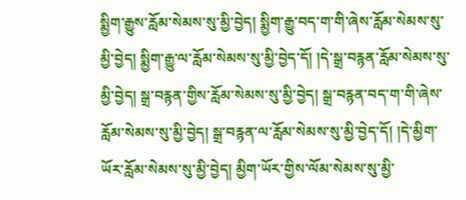སྨྱིག་རྒྱུས་རློམ་སེམས་སུ་མྱི་བྱེད། སྨྱིག་རྒྱུ་བད་ག་གི་ཞེས་རློམ་སེམས་སུ་མྱི་བྱེད། སྨྱིག་རྒྱུ་ལ་རློམ་སེམས་སུ་མྱི་བྱེད་དོ། །དེ་སྒྲ་བརྙན་རློམ་སེམས་སུ་མྱི་བྱེད། སྒྲ་བརྙན་གྱིས་རློམ་སེམས་སུ་མྱི་བྱེད། སྒྲ་བརྙན་བད་ག་གི་ཞེས་རློམ་སེམས་སུ་མྱི་བྱེད། སྒྲ་བརྙན་ལ་རློམ་སེམས་སུ་མྱི་བྱེད་དོ། །དེ་མྱིག་ཡོར་རློམ་སེམས་སུ་མྱི་བྱེད། མྱིག་ཡོར་གྱིས་ལོམ་སེམས་སུ་མྱི་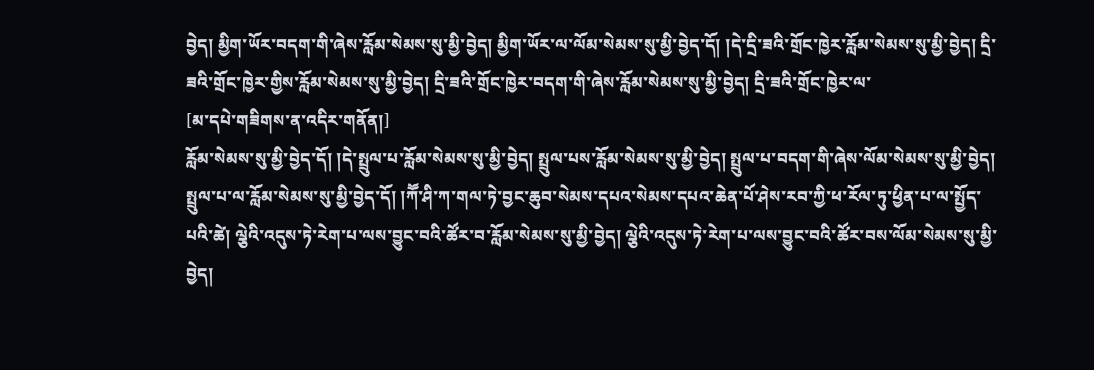བྱེད། མྱིག་ཡོར་བདག་གི་ཞེས་རློམ་སེམས་སུ་མྱི་བྱེད། མྱིག་ཡོར་ལ་ལོམ་སེམས་སུ་མྱི་བྱེད་དོ། །དེ་དྲི་ཟའི་གྲོང་ཁྱེར་རློམ་སེམས་སུ་མྱི་བྱེད། དྲི་ཟའི་གྲོང་ཁྱེར་གྱིས་རློམ་སེམས་སུ་མྱི་བྱེད། དྲི་ཟའི་གྲོང་ཁྱེར་བདག་གི་ཞེས་རློམ་སེམས་སུ་མྱི་བྱེད། དྲི་ཟའི་གྲོང་ཁྱེར་ལ་
[མ་དཔེ་གཟིགས་ན་འདིར་གནོན།]
རློམ་སེམས་སུ་མྱི་བྱེད་དོ། །དེ་སྤྲུལ་པ་རློམ་སེམས་སུ་མྱི་བྱེད། སྤྲུལ་པས་རློམ་སེམས་སུ་མྱི་བྱེད། སྤྲུལ་པ་བདག་གི་ཞེས་ལོམ་སེམས་སུ་མྱི་བྱེད། སྤྲུལ་པ་ལ་རློམ་སེམས་སུ་མྱི་བྱེད་དོ། །ཀཽ་ཤི་ཀ་གལ་ཏེ་བྱང་ཆུབ་སེམས་དཔའ་སེམས་དཔའ་ཆེན་པོ་ཤེས་རབ་ཀྱི་ཕ་རོལ་ཏུ་ཕྱིན་པ་ལ་སྤྱོད་པའི་ཚེ། ལྕེའི་འདུས་ཏེ་རེག་པ་ལས་བྱུང་བའི་ཚོར་བ་རློམ་སེམས་སུ་མྱི་བྱེད། ལྕེའི་འདུས་ཏེ་རེག་པ་ལས་བྱུང་བའི་ཚོར་བས་ལོམ་སེམས་སུ་མྱི་བྱེད།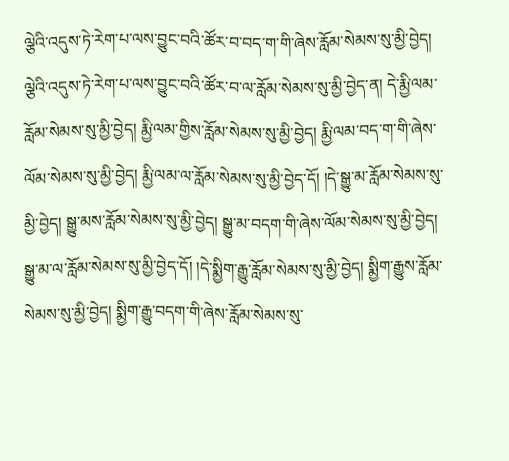ལྕེའི་འདུས་ཏེ་རེག་པ་ལས་བྱུང་བའི་ཚོར་བ་བད་ག་གི་ཞེས་རློམ་སེམས་སུ་མྱི་བྱེད། ལྕེའི་འདུས་ཏེ་རེག་པ་ལས་བྱུང་བའི་ཚོར་བ་ལ་རློམ་སེམས་སུ་མྱི་བྱེད་ན། དེ་རྨྱི་ལམ་རློམ་སེམས་སུ་མྱི་བྱེད། རྨྱི་ལམ་གྱིས་རློམ་སེམས་སུ་མྱི་བྱེད། རྨྱི་ལམ་བད་ག་གི་ཞེས་ལོམ་སེམས་སུ་མྱི་བྱེད། རྨྱི་ལམ་ལ་རློམ་སེམས་སུ་མྱི་བྱེད་དོ། །དེ་སྒྱུ་མ་རློམ་སེམས་སུ་མྱི་བྱེད། སྒྱུ་མས་རློམ་སེམས་སུ་མྱི་བྱེད། སྒྱུ་མ་བདག་གི་ཞེས་ལོམ་སེམས་སུ་མྱི་བྱེད། སྒྱུ་མ་ལ་རློམ་སེམས་སུ་མྱི་བྱེད་དོ། །དེ་སྨྱིག་རྒྱུ་རློམ་སེམས་སུ་མྱི་བྱེད། སྨྱིག་རྒྱུས་རློམ་སེམས་སུ་མྱི་བྱེད། སྨྱིག་རྒྱུ་བདག་གི་ཞེས་རློམ་སེམས་སུ་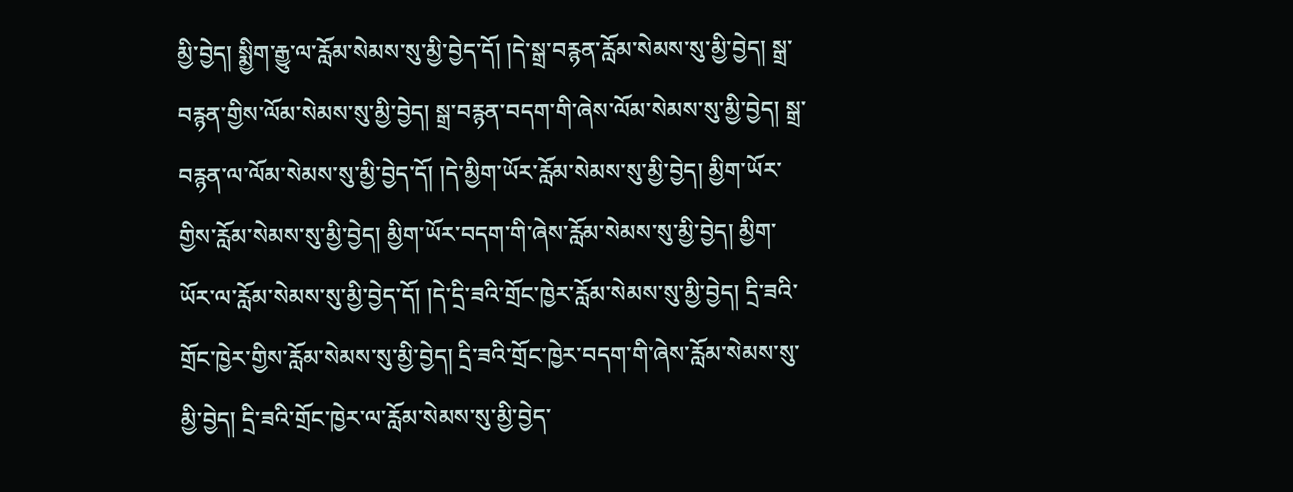མྱི་བྱེད། སྨྱིག་རྒྱུ་ལ་རློམ་སེམས་སུ་མྱི་བྱེད་དོ། །དེ་སྒྲ་བརྙན་རློམ་སེམས་སུ་མྱི་བྱེད། སྒྲ་བརྙན་གྱིས་ལོམ་སེམས་སུ་མྱི་བྱེད། སྒྲ་བརྙན་བདག་གི་ཞེས་ལོམ་སེམས་སུ་མྱི་བྱེད། སྒྲ་བརྙན་ལ་ལོམ་སེམས་སུ་མྱི་བྱེད་དོ། །དེ་མྱིག་ཡོར་རློམ་སེམས་སུ་མྱི་བྱེད། མྱིག་ཡོར་གྱིས་རློམ་སེམས་སུ་མྱི་བྱེད། མྱིག་ཡོར་བདག་གི་ཞེས་རློམ་སེམས་སུ་མྱི་བྱེད། མྱིག་ཡོར་ལ་རློམ་སེམས་སུ་མྱི་བྱེད་དོ། །དེ་དྲི་ཟའི་གྲོང་ཁྱེར་རློམ་སེམས་སུ་མྱི་བྱེད། དྲི་ཟའི་གྲོང་ཁྱེར་གྱིས་རློམ་སེམས་སུ་མྱི་བྱེད། དྲི་ཟའི་གྲོང་ཁྱེར་བདག་གི་ཞེས་རློམ་སེམས་སུ་མྱི་བྱེད། དྲི་ཟའི་གྲོང་ཁྱེར་ལ་རློམ་སེམས་སུ་མྱི་བྱེད་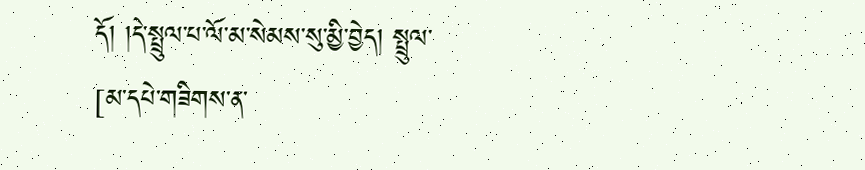དོ། །དེ་སྤྲུལ་པ་ལོ་མ་སེམས་སུ་མྱི་བྱེད། སྤྲུལ་
[མ་དཔེ་གཟིགས་ན་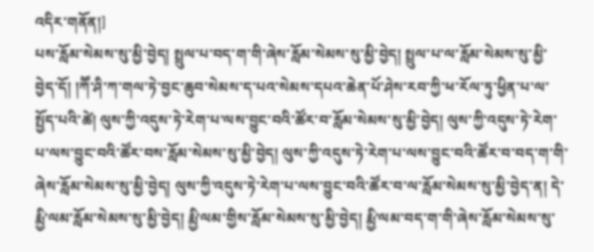འདིར་གནོན།]
པས་རློམ་སེམས་སུ་མྱི་བྱེད། སྤྲུལ་པ་བད་ག་གི་ཞེས་རློམ་སེམས་སུ་མྱི་བྱེད། སྤྲུལ་པ་ལ་རློམ་སེམས་སུ་མྱི་བྱེད་དོ། །ཀཽ་ཤི་ཀ་གལ་ཏེ་བྱང་ཆུབ་སེམས་ད་པའ་སེམས་དཔའ་ཆེན་པོ་ཤེས་རབ་ཀྱི་ཕ་རོལ་ཏུ་ཕྱིན་པ་ལ་སྤྱོད་པའི་ཚེ། ལུས་ཀྱི་འདུས་ཏེ་རེག་པ་ལས་བྱུང་བའི་ཚོར་བ་རློམ་སེམས་སུ་མྱི་བྱེད། ལུས་ཀྱི་འདུས་ཏེ་རེག་པ་ལས་བྱུང་བའི་ཚོར་བས་རློམ་སེམས་སུ་མྱི་བྱེད། ལུས་ཀྱི་འདུས་ཏེ་རེག་པ་ལས་བྱུང་བའི་ཚོར་བ་བད་ག་གི་ཞེས་རློམ་སེམས་སུ་མྱི་བྱེད། ལུས་ཀྱི་འདུས་ཏེ་རེག་པ་ལས་བྱུང་བའི་ཚོར་བ་ལ་རློམ་སེམས་སུ་མྱི་བྱེད་ན། དེ་རྨྱི་ལམ་རློམ་སེམས་སུ་མྱི་བྱེད། རྨྱི་ལམ་གྱིས་རློམ་སེམས་སུ་མྱི་བྱེད། རྨྱི་ལམ་བད་ག་གི་ཞེས་རློམ་སེམས་སུ་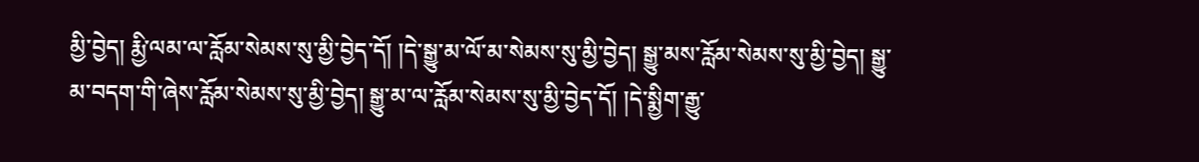མྱི་བྱེད། རྨྱི་ལམ་ལ་རློམ་སེམས་སུ་མྱི་བྱེད་དོ། །དེ་སྒྱུ་མ་ལོ་མ་སེམས་སུ་མྱི་བྱེད། སྒྱུ་མས་རློམ་སེམས་སུ་མྱི་བྱེད། སྒྱུ་མ་བདག་གི་ཞེས་རློམ་སེམས་སུ་མྱི་བྱེད། སྒྱུ་མ་ལ་རློམ་སེམས་སུ་མྱི་བྱེད་དོ། །དེ་སྨྱིག་རྒྱུ་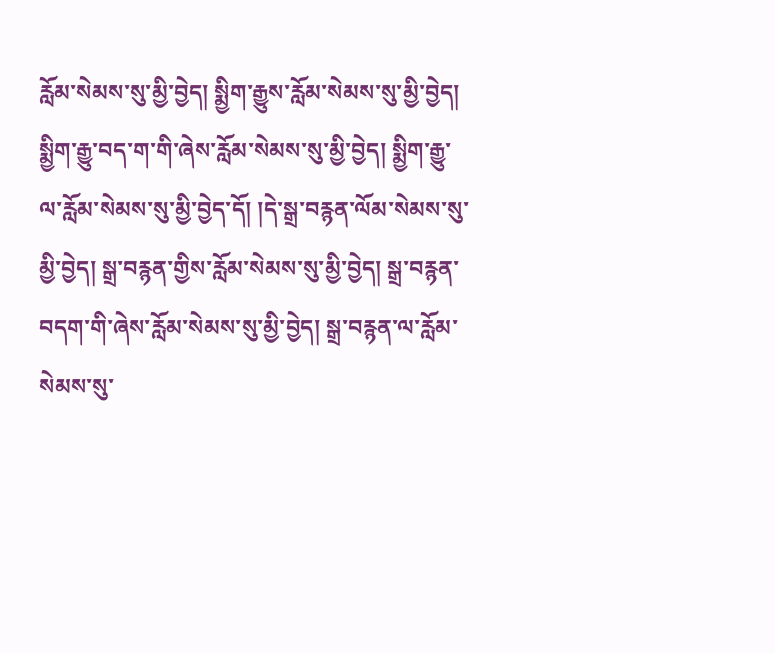རློམ་སེམས་སུ་མྱི་བྱེད། སྨྱིག་རྒྱུས་རློམ་སེམས་སུ་མྱི་བྱེད། སྨྱིག་རྒྱུ་བད་ག་གི་ཞེས་རློམ་སེམས་སུ་མྱི་བྱེད། སྨྱིག་རྒྱུ་ལ་རློམ་སེམས་སུ་མྱི་བྱེད་དོ། །དེ་སྒྲ་བརྙན་ལོམ་སེམས་སུ་མྱི་བྱེད། སྒྲ་བརྙན་གྱིས་རློམ་སེམས་སུ་མྱི་བྱེད། སྒྲ་བརྙན་བདག་གི་ཞེས་རློམ་སེམས་སུ་མྱི་བྱེད། སྒྲ་བརྙན་ལ་རློམ་སེམས་སུ་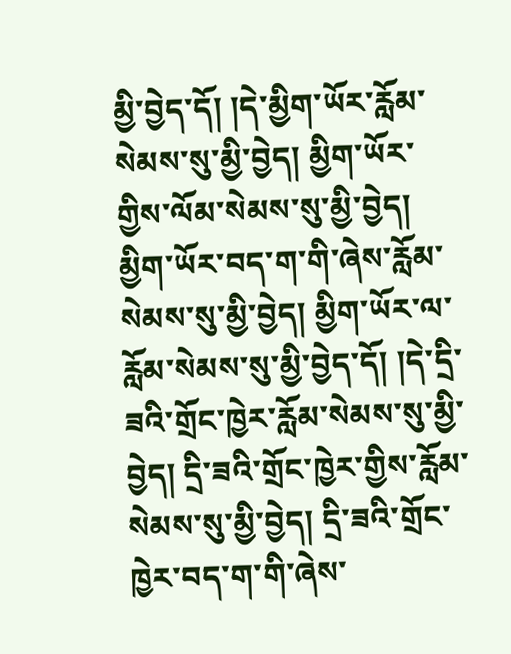མྱི་བྱེད་དོ། །དེ་མྱིག་ཡོར་རློམ་སེམས་སུ་མྱི་བྱེད། མྱིག་ཡོར་གྱིས་ལོམ་སེམས་སུ་མྱི་བྱེད། མྱིག་ཡོར་བད་ག་གི་ཞེས་རློམ་སེམས་སུ་མྱི་བྱེད། མྱིག་ཡོར་ལ་རློམ་སེམས་སུ་མྱི་བྱེད་དོ། །དེ་དྲི་ཟའི་གྲོང་ཁྱེར་རློམ་སེམས་སུ་མྱི་བྱེད། དྲི་ཟའི་གྲོང་ཁྱེར་གྱིས་རློམ་སེམས་སུ་མྱི་བྱེད། དྲི་ཟའི་གྲོང་ཁྱེར་བད་ག་གི་ཞེས་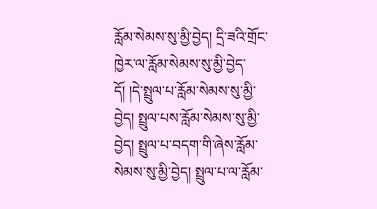རློམ་སེམས་སུ་མྱི་བྱེད། དྲི་ཟའི་གྲོང་ཁྱེར་ལ་རློམ་སེམས་སུ་མྱི་བྱེད་དོ། །དེ་སྤྲུལ་པ་རློམ་སེམས་སུ་མྱི་བྱེད། སྤྲུལ་པས་རློམ་སེམས་སུ་མྱི་བྱེད། སྤྲུལ་པ་བདག་གི་ཞེས་རློམ་སེམས་སུ་མྱི་བྱེད། སྤྲུལ་པ་ལ་རློམ་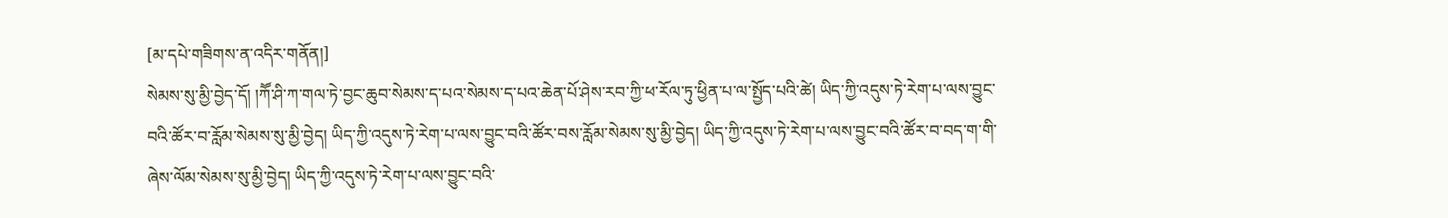[མ་དཔེ་གཟིགས་ན་འདིར་གནོན།]
སེམས་སུ་མྱི་བྱེད་དོ། །ཀཽ་ཤི་ཀ་གལ་ཏེ་བྱང་ཆུབ་སེམས་ད་པའ་སེམས་ད་པའ་ཆེན་པོ་ཤེས་རབ་ཀྱི་ཕ་རོལ་ཏུ་ཕྱིན་པ་ལ་སྤྱོད་པའི་ཚེ། ཡིད་ཀྱི་འདུས་ཏེ་རེག་པ་ལས་བྱུང་བའི་ཚོར་བ་རློམ་སེམས་སུ་མྱི་བྱེད། ཡིད་ཀྱི་འདུས་ཏེ་རེག་པ་ལས་བྱུང་བའི་ཚོར་བས་རློམ་སེམས་སུ་མྱི་བྱེད། ཡིད་ཀྱི་འདུས་ཏེ་རེག་པ་ལས་བྱུང་བའི་ཚོར་བ་བད་ག་གི་ཞེས་ལོམ་སེམས་སུ་མྱི་བྱེད། ཡིད་ཀྱི་འདུས་ཏེ་རེག་པ་ལས་བྱུང་བའི་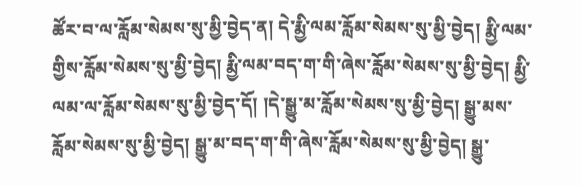ཚོར་བ་ལ་རློམ་སེམས་སུ་མྱི་བྱེད་ན། དེ་རྨྱི་ལམ་རློམ་སེམས་སུ་མྱི་བྱེད། རྨྱི་ལམ་གྱིས་རློམ་སེམས་སུ་མྱི་བྱེད། རྨྱི་ལམ་བད་ག་གི་ཞེས་རློམ་སེམས་སུ་མྱི་བྱེད། རྨྱི་ལམ་ལ་རློམ་སེམས་སུ་མྱི་བྱེད་དོ། །དེ་སྒྱུ་མ་རློམ་སེམས་སུ་མྱི་བྱེད། སྒྱུ་མས་རློམ་སེམས་སུ་མྱི་བྱེད། སྒྱུ་མ་བད་ག་གི་ཞེས་རློམ་སེམས་སུ་མྱི་བྱེད། སྒྱུ་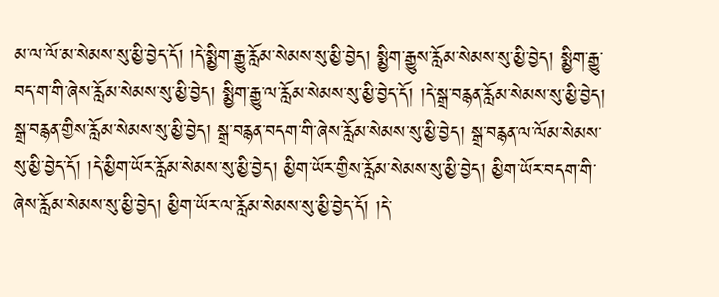མ་ལ་ལོ་མ་སེམས་སུ་མྱི་བྱེད་དོ། །དེ་སྨྱིག་རྒྱུ་རློམ་སེམས་སུ་མྱི་བྱེད། སྨྱིག་རྒྱུས་རློམ་སེམས་སུ་མྱི་བྱེད། སྨྱིག་རྒྱུ་བད་ག་གི་ཞེས་རློམ་སེམས་སུ་མྱི་བྱེད། སྨྱིག་རྒྱུ་ལ་རློམ་སེམས་སུ་མྱི་བྱེད་དོ། །དེ་སྒྲ་བརྙན་རློམ་སེམས་སུ་མྱི་བྱེད། སྒྲ་བརྙན་གྱིས་རློམ་སེམས་སུ་མྱི་བྱེད། སྒྲ་བརྙན་བདག་གི་ཞེས་རློམ་སེམས་སུ་མྱི་བྱེད། སྒྲ་བརྙན་ལ་ལོམ་སེམས་སུ་མྱི་བྱེད་དོ། །དེ་མྱིག་ཡོར་རློམ་སེམས་སུ་མྱི་བྱེད། མྱིག་ཡོར་གྱིས་རློམ་སེམས་སུ་མྱི་བྱེད། མྱིག་ཡོར་བདག་གི་ཞེས་རློམ་སེམས་སུ་མྱི་བྱེད། མྱིག་ཡོར་ལ་རློམ་སེམས་སུ་མྱི་བྱེད་དོ། །དེ་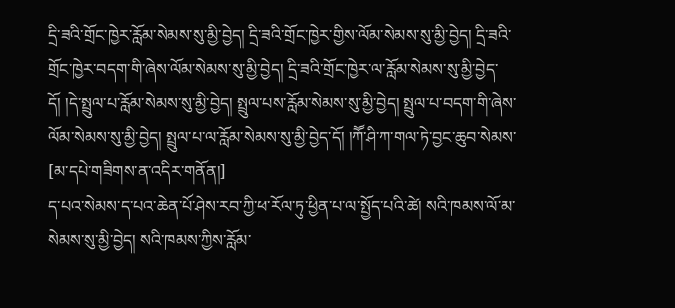དྲི་ཟའི་གྲོང་ཁྱེར་རློམ་སེམས་སུ་མྱི་བྱེད། དྲི་ཟའི་གྲོང་ཁྱེར་གྱིས་ལོམ་སེམས་སུ་མྱི་བྱེད། དྲི་ཟའི་གྲོང་ཁྱེར་བདག་གི་ཞེས་ལོམ་སེམས་སུ་མྱི་བྱེད། དྲི་ཟའི་གྲོང་ཁྱེར་ལ་རློམ་སེམས་སུ་མྱི་བྱེད་དོ། །དེ་སྤྲུལ་པ་རློམ་སེམས་སུ་མྱི་བྱེད། སྤྲུལ་པས་རློམ་སེམས་སུ་མྱི་བྱེད། སྤྲུལ་པ་བདག་གི་ཞེས་ལོམ་སེམས་སུ་མྱི་བྱེད། སྤྲུལ་པ་ལ་རློམ་སེམས་སུ་མྱི་བྱེད་དོ། །ཀཽ་ཤི་ཀ་གལ་ཏེ་བྱང་ཆུབ་སེམས་
[མ་དཔེ་གཟིགས་ན་འདིར་གནོན།]
ད་པའ་སེམས་ད་པའ་ཆེན་པོ་ཤེས་རབ་ཀྱི་ཕ་རོལ་ཏུ་ཕྱིན་པ་ལ་སྤྱོད་པའི་ཚེ། སའི་ཁམས་ལོ་མ་སེམས་སུ་མྱི་བྱེད། སའི་ཁམས་ཀྱིས་རློམ་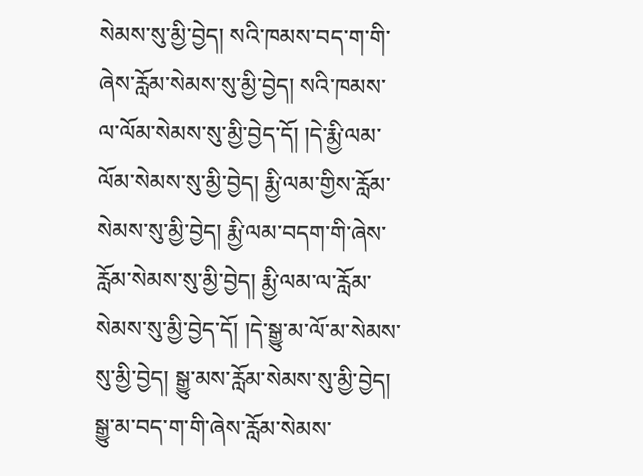སེམས་སུ་མྱི་བྱེད། སའི་ཁམས་བད་ག་གི་ཞེས་རློམ་སེམས་སུ་མྱི་བྱེད། སའི་ཁམས་ལ་ལོམ་སེམས་སུ་མྱི་བྱེད་དོ། །དེ་རྨྱི་ལམ་ལོམ་སེམས་སུ་མྱི་བྱེད། རྨྱི་ལམ་གྱིས་རློམ་སེམས་སུ་མྱི་བྱེད། རྨྱི་ལམ་བདག་གི་ཞེས་རློམ་སེམས་སུ་མྱི་བྱེད། རྨྱི་ལམ་ལ་རློམ་སེམས་སུ་མྱི་བྱེད་དོ། །དེ་སྒྱུ་མ་ལོ་མ་སེམས་སུ་མྱི་བྱེད། སྒྱུ་མས་རློམ་སེམས་སུ་མྱི་བྱེད། སྒྱུ་མ་བད་ག་གི་ཞེས་རློམ་སེམས་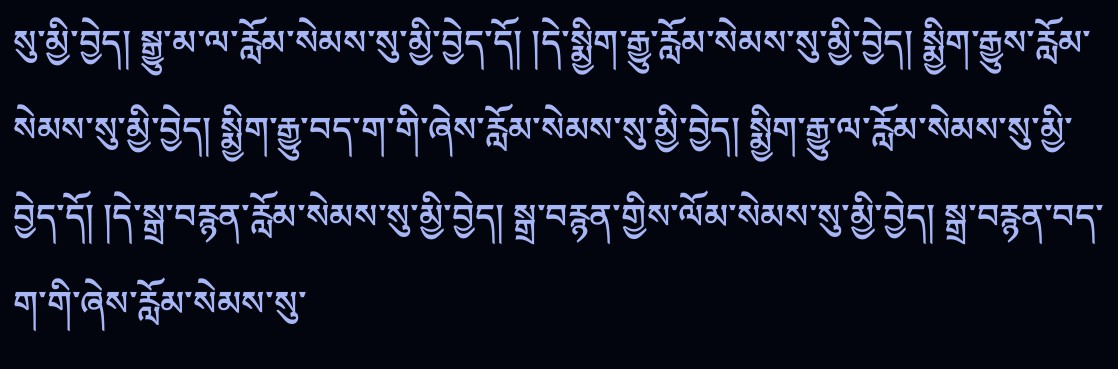སུ་མྱི་བྱེད། སྒྱུ་མ་ལ་རློམ་སེམས་སུ་མྱི་བྱེད་དོ། །དེ་སྨྱིག་རྒྱུ་རློམ་སེམས་སུ་མྱི་བྱེད། སྨྱིག་རྒྱུས་རློམ་སེམས་སུ་མྱི་བྱེད། སྨྱིག་རྒྱུ་བད་ག་གི་ཞེས་རློམ་སེམས་སུ་མྱི་བྱེད། སྨྱིག་རྒྱུ་ལ་རློམ་སེམས་སུ་མྱི་བྱེད་དོ། །དེ་སྒྲ་བརྙན་རློམ་སེམས་སུ་མྱི་བྱེད། སྒྲ་བརྙན་གྱིས་ལོམ་སེམས་སུ་མྱི་བྱེད། སྒྲ་བརྙན་བད་ག་གི་ཞེས་རློམ་སེམས་སུ་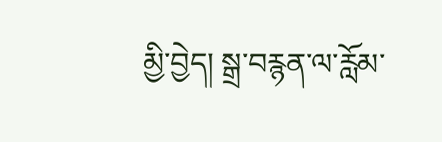མྱི་བྱེད། སྒྲ་བརྙན་ལ་རློམ་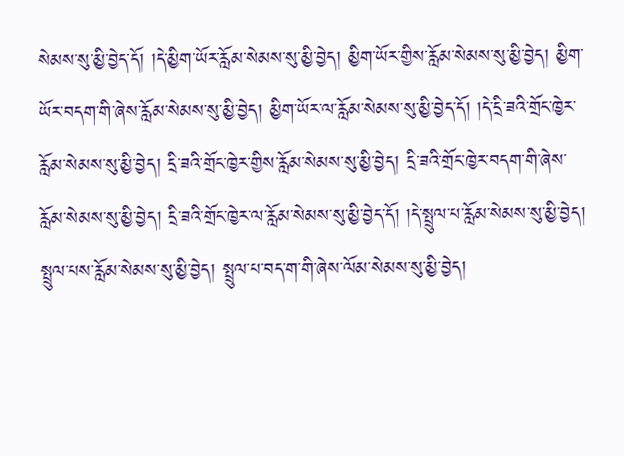སེམས་སུ་མྱི་བྱེད་དོ། །དེ་མྱིག་ཡོར་རློམ་སེམས་སུ་མྱི་བྱེད། མྱིག་ཡོར་གྱིས་རློམ་སེམས་སུ་མྱི་བྱེད། མྱིག་ཡོར་བདག་གི་ཞེས་རློམ་སེམས་སུ་མྱི་བྱེད། མྱིག་ཡོར་ལ་རློམ་སེམས་སུ་མྱི་བྱེད་དོ། །དེ་དྲི་ཟའི་གྲོང་ཁྱེར་རློམ་སེམས་སུ་མྱི་བྱེད། དྲི་ཟའི་གྲོང་ཁྱེར་གྱིས་རློམ་སེམས་སུ་མྱི་བྱེད། དྲི་ཟའི་གྲོང་ཁྱེར་བདག་གི་ཞེས་རློམ་སེམས་སུ་མྱི་བྱེད། དྲི་ཟའི་གྲོང་ཁྱེར་ལ་རློམ་སེམས་སུ་མྱི་བྱེད་དོ། །དེ་སྤྲུལ་པ་རློམ་སེམས་སུ་མྱི་བྱེད། སྤྲུལ་པས་རློམ་སེམས་སུ་མྱི་བྱེད། སྤྲུལ་པ་བད་ག་གི་ཞེས་ལོམ་སེམས་སུ་མྱི་བྱེད།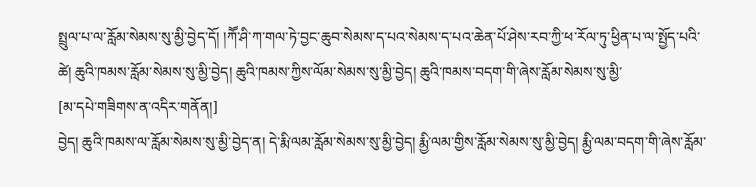སྤྲུལ་པ་ལ་རློམ་སེམས་སུ་མྱི་བྱེད་དོ། །ཀཽ་ཤི་ཀ་གལ་ཏེ་བྱང་ཆུབ་སེམས་ད་པའ་སེམས་ད་པའ་ཆེན་པོ་ཤེས་རབ་ཀྱི་ཕ་རོལ་ཏུ་ཕྱིན་པ་ལ་སྤྱོད་པའི་ཚེ། ཆུའི་ཁམས་རློམ་སེམས་སུ་མྱི་བྱེད། ཆུའི་ཁམས་ཀྱིས་ལོམ་སེམས་སུ་མྱི་བྱེད། ཆུའི་ཁམས་བདག་གི་ཞེས་རློམ་སེམས་སུ་མྱི་
[མ་དཔེ་གཟིགས་ན་འདིར་གནོན།]
བྱེད། ཆུའི་ཁམས་ལ་རློམ་སེམས་སུ་མྱི་བྱེད་ན། དེ་རྨི་ལམ་རློམ་སེམས་སུ་མྱི་བྱེད། རྨྱི་ལམ་གྱིས་རློམ་སེམས་སུ་མྱི་བྱེད། རྨྱི་ལམ་བདག་གི་ཞེས་རློམ་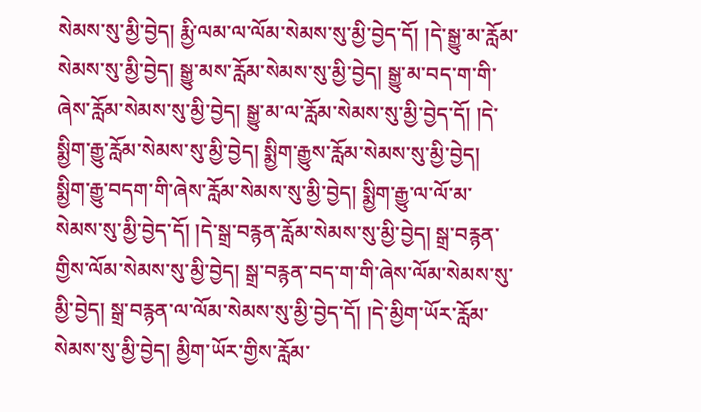སེམས་སུ་མྱི་བྱེད། རྨྱི་ལམ་ལ་ལོམ་སེམས་སུ་མྱི་བྱེད་དོ། །དེ་སྒྱུ་མ་རློམ་སེམས་སུ་མྱི་བྱེད། སྒྱུ་མས་རློམ་སེམས་སུ་མྱི་བྱེད། སྒྱུ་མ་བད་ག་གི་ཞེས་རློམ་སེམས་སུ་མྱི་བྱེད། སྒྱུ་མ་ལ་རློམ་སེམས་སུ་མྱི་བྱེད་དོ། །དེ་སྨྱིག་རྒྱུ་རློམ་སེམས་སུ་མྱི་བྱེད། སྨྱིག་རྒྱུས་རློམ་སེམས་སུ་མྱི་བྱེད། སྨྱིག་རྒྱུ་བདག་གི་ཞེས་རློམ་སེམས་སུ་མྱི་བྱེད། སྨྱིག་རྒྱུ་ལ་ལོ་མ་སེམས་སུ་མྱི་བྱེད་དོ། །དེ་སྒྲ་བརྙན་རློམ་སེམས་སུ་མྱི་བྱེད། སྒྲ་བརྙན་གྱིས་ལོམ་སེམས་སུ་མྱི་བྱེད། སྒྲ་བརྙན་བད་ག་གི་ཞེས་ལོམ་སེམས་སུ་མྱི་བྱེད། སྒྲ་བརྙན་ལ་ལོམ་སེམས་སུ་མྱི་བྱེད་དོ། །དེ་མྱིག་ཡོར་རློམ་སེམས་སུ་མྱི་བྱེད། མྱིག་ཡོར་གྱིས་རློམ་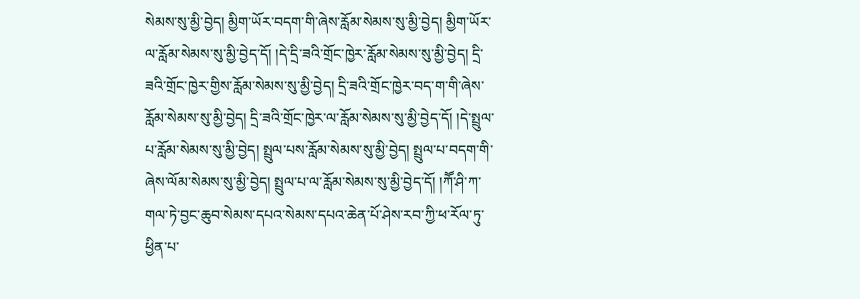སེམས་སུ་མྱི་བྱེད། མྱིག་ཡོར་བདག་གི་ཞེས་རློམ་སེམས་སུ་མྱི་བྱེད། མྱིག་ཡོར་ལ་རློམ་སེམས་སུ་མྱི་བྱེད་དོ། །དེ་དྲི་ཟའི་གྲོང་ཁྱེར་རློམ་སེམས་སུ་མྱི་བྱེད། དྲི་ཟའི་གྲོང་ཁྱེར་གྱིས་རློམ་སེམས་སུ་མྱི་བྱེད། དྲི་ཟའི་གྲོང་ཁྱེར་བད་ག་གི་ཞེས་རློམ་སེམས་སུ་མྱི་བྱེད། དྲི་ཟའི་གྲོང་ཁྱེར་ལ་རློམ་སེམས་སུ་མྱི་བྱེད་དོ། །དེ་སྤྲུལ་པ་རློམ་སེམས་སུ་མྱི་བྱེད། སྤྲུལ་པས་རློམ་སེམས་སུ་མྱི་བྱེད། སྤྲུལ་པ་བདག་གི་ཞེས་ལོམ་སེམས་སུ་མྱི་བྱེད། སྤྲུལ་པ་ལ་རློམ་སེམས་སུ་མྱི་བྱེད་དོ། །ཀཽ་ཤི་ཀ་གལ་ཏེ་བྱང་ཆུབ་སེམས་དཔའ་སེམས་དཔའ་ཆེན་པོ་ཤེས་རབ་ཀྱི་ཕ་རོལ་ཏུ་ཕྱིན་པ་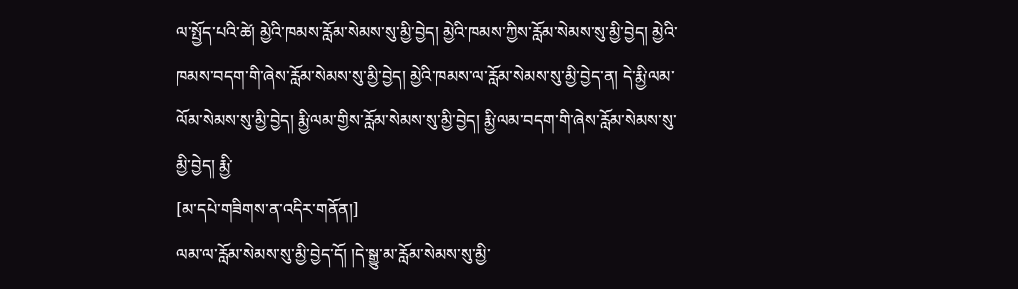ལ་སྤྱོད་པའི་ཚེ། མྱེའི་ཁམས་རློམ་སེམས་སུ་མྱི་བྱེད། མྱེའི་ཁམས་ཀྱིས་རློམ་སེམས་སུ་མྱི་བྱེད། མྱེའི་ཁམས་བདག་གི་ཞེས་རློམ་སེམས་སུ་མྱི་བྱེད། མྱེའི་ཁམས་ལ་རློམ་སེམས་སུ་མྱི་བྱེད་ན། དེ་རྨྱི་ལམ་ལོམ་སེམས་སུ་མྱི་བྱེད། རྨྱི་ལམ་གྱིས་རློམ་སེམས་སུ་མྱི་བྱེད། རྨྱི་ལམ་བདག་གི་ཞེས་རློམ་སེམས་སུ་མྱི་བྱེད། རྨྱི་
[མ་དཔེ་གཟིགས་ན་འདིར་གནོན།]
ལམ་ལ་རློམ་སེམས་སུ་མྱི་བྱེད་དོ། །དེ་སྒྱུ་མ་རློམ་སེམས་སུ་མྱི་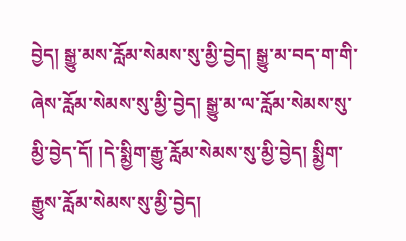བྱེད། སྒྱུ་མས་རློམ་སེམས་སུ་མྱི་བྱེད། སྒྱུ་མ་བད་ག་གི་ཞེས་རློམ་སེམས་སུ་མྱི་བྱེད། སྒྱུ་མ་ལ་རློམ་སེམས་སུ་མྱི་བྱེད་དོ། །དེ་སྨྱིག་རྒྱུ་རློམ་སེམས་སུ་མྱི་བྱེད། སྨྱིག་རྒྱུས་རློམ་སེམས་སུ་མྱི་བྱེད།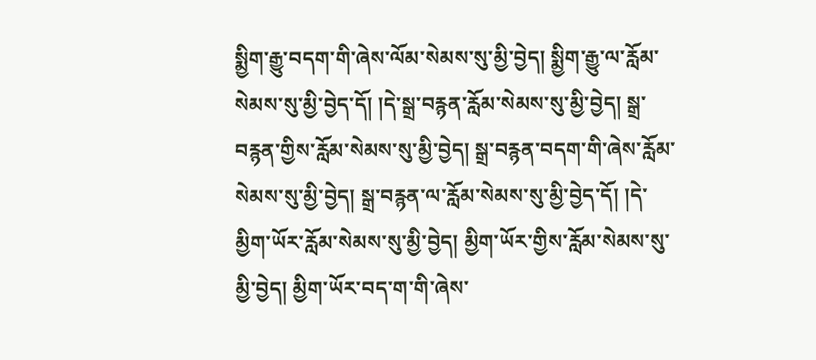སྨྱིག་རྒྱུ་བདག་གི་ཞེས་ལོམ་སེམས་སུ་མྱི་བྱེད། སྨྱིག་རྒྱུ་ལ་རློམ་སེམས་སུ་མྱི་བྱེད་དོ། །དེ་སྒྲ་བརྙན་རློམ་སེམས་སུ་མྱི་བྱེད། སྒྲ་བརྙན་གྱིས་རློམ་སེམས་སུ་མྱི་བྱེད། སྒྲ་བརྙན་བདག་གི་ཞེས་རློམ་སེམས་སུ་མྱི་བྱེད། སྒྲ་བརྙན་ལ་རློམ་སེམས་སུ་མྱི་བྱེད་དོ། །དེ་མྱིག་ཡོར་རློམ་སེམས་སུ་མྱི་བྱེད། མྱིག་ཡོར་གྱིས་རློམ་སེམས་སུ་མྱི་བྱེད། མྱིག་ཡོར་བད་ག་གི་ཞེས་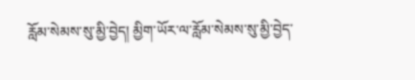རློམ་སེམས་སུ་མྱི་བྱེད། མྱིག་ཡོར་ལ་རློམ་སེམས་སུ་མྱི་བྱེད་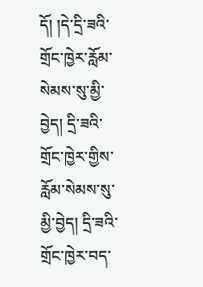དོ། །དེ་དྲི་ཟའི་གྲོང་ཁྱེར་རློམ་སེམས་སུ་མྱི་བྱེད། དྲི་ཟའི་གྲོང་ཁྱེར་གྱིས་རློམ་སེམས་སུ་མྱི་བྱེད། དྲི་ཟའི་གྲོང་ཁྱེར་བད་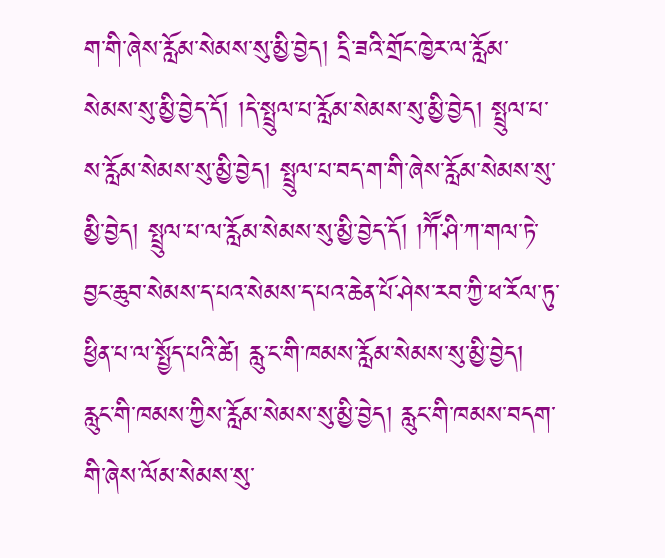ག་གི་ཞེས་རློམ་སེམས་སུ་མྱི་བྱེད། དྲི་ཟའི་གྲོང་ཁྱེར་ལ་རློམ་སེམས་སུ་མྱི་བྱེད་དོ། །དེ་སྤྲུལ་པ་རློམ་སེམས་སུ་མྱི་བྱེད། སྤྲུལ་པ་ས་རློམ་སེམས་སུ་མྱི་བྱེད། སྤྲུལ་པ་བད་ག་གི་ཞེས་རློམ་སེམས་སུ་མྱི་བྱེད། སྤྲུལ་པ་ལ་རློམ་སེམས་སུ་མྱི་བྱེད་དོ། །ཀཽ་ཤི་ཀ་གལ་ཏེ་བྱང་ཆུབ་སེམས་ད་པའ་སེམས་ད་པའ་ཆེན་པོ་ཤེས་རབ་ཀྱི་ཕ་རོལ་ཏུ་ཕྱིན་པ་ལ་སྤྱོད་པའི་ཚེ། རླུ་ང་གི་ཁམས་རློམ་སེམས་སུ་མྱི་བྱེད། རླུང་གི་ཁམས་ཀྱིས་རློམ་སེམས་སུ་མྱི་བྱེད། རླུང་གི་ཁམས་བདག་གི་ཞེས་ལོམ་སེམས་སུ་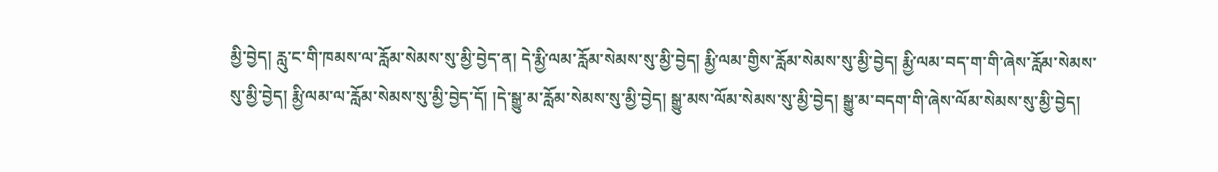མྱི་བྱེད། རླུ་ང་གི་ཁམས་ལ་རློམ་སེམས་སུ་མྱི་བྱེད་ན། དེ་རྨྱི་ལམ་རློམ་སེམས་སུ་མྱི་བྱེད། རྨྱི་ལམ་གྱིས་རློམ་སེམས་སུ་མྱི་བྱེད། རྨྱི་ལམ་བད་ག་གི་ཞེས་རློམ་སེམས་སུ་མྱི་བྱེད། རྨྱི་ལམ་ལ་རློམ་སེམས་སུ་མྱི་བྱེད་དོ། །དེ་སྒྱུ་མ་རློམ་སེམས་སུ་མྱི་བྱེད། སྒྱུ་མས་ལོམ་སེམས་སུ་མྱི་བྱེད། སྒྱུ་མ་བདག་གི་ཞེས་ལོམ་སེམས་སུ་མྱི་བྱེད།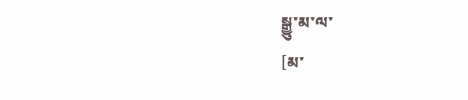སྒྱུ་མ་ལ་
[མ་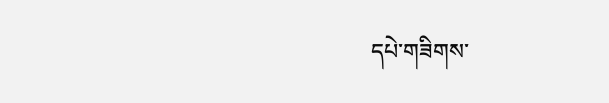དཔེ་གཟིགས་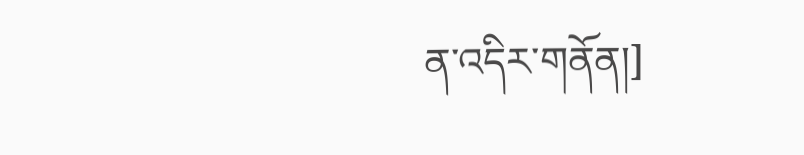ན་འདིར་གནོན།]